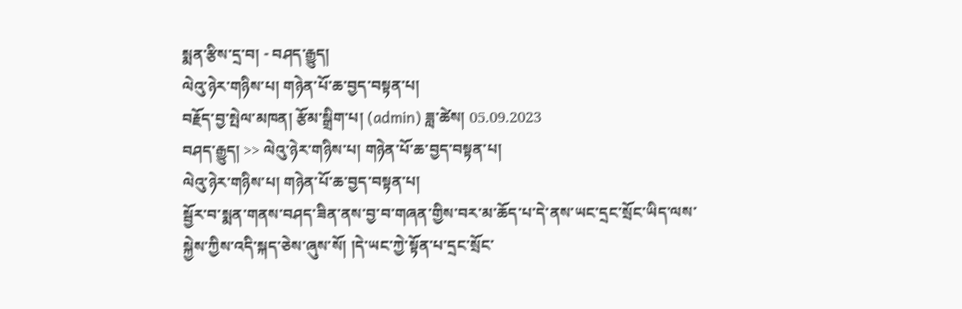སྨན་རྩིས་དྲ་བ། - བཤད་རྒྱུད།
ལེའུ་ཉེར་གཉིས་པ། གཉེན་པོ་ཆ་བྱད་བསྟན་པ།
བརྗོད་བྱ་སྤེལ་མཁན། རྩོམ་སྒྲིག་པ། (admin) ཟླ་ཚེས། 05.09.2023
བཤད་རྒྱུད། >> ལེའུ་ཉེར་གཉིས་པ། གཉེན་པོ་ཆ་བྱད་བསྟན་པ།
ལེའུ་ཉེར་གཉིས་པ། གཉེན་པོ་ཆ་བྱད་བསྟན་པ།
སྦྱོར་བ་སྨན་གནས་བཤད་ཟིན་ནས་བྱ་བ་གཞན་གྱིས་བར་མ་ཆོད་པ་དེ་ནས་ཡང་དྲང་སྲོང་ཡིད་ལས་སྐྱེས་ཀྱིས་འདི་སྐད་ཅེས་ཞུས་སོ། །དེ་ཡང་ཀྱེ་སྟོན་པ་དྲང་སྲོང་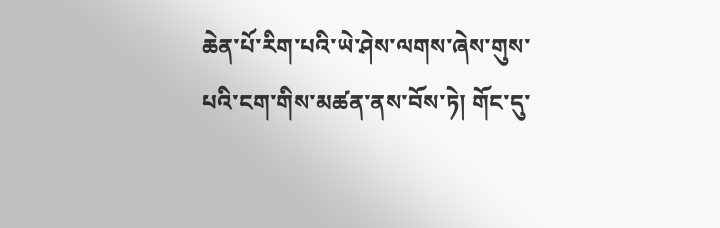ཆེན་པོ་རིག་པའི་ཡེ་ཤེས་ལགས་ཞེས་གུས་པའི་ངག་གིས་མཚན་ནས་བོས་ཏེ། གོང་དུ་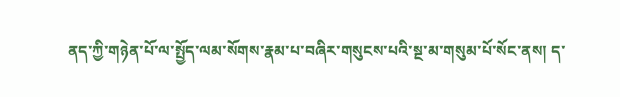ནད་ཀྱི་གཉེན་པོ་ལ་སྤྱོད་ལམ་སོགས་རྣམ་པ་བཞིར་གསུངས་པའི་སྔ་མ་གསུམ་པོ་སོང་ནས། ད་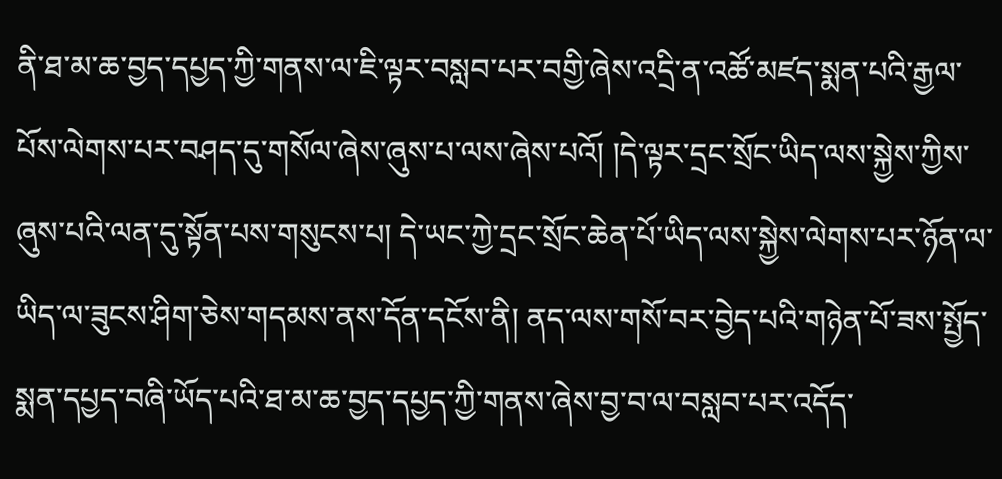ནི་ཐ་མ་ཆ་བྱད་དཔྱད་ཀྱི་གནས་ལ་ཇི་ལྟར་བསླབ་པར་བགྱི་ཞེས་འདྲི་ན་འཚོ་མཛད་སྨན་པའི་རྒྱལ་པོས་ལེགས་པར་བཤད་དུ་གསོལ་ཞེས་ཞུས་པ་ལས་ཞེས་པའོ། །དེ་ལྟར་དྲང་སྲོང་ཡིད་ལས་སྐྱེས་ཀྱིས་ཞུས་པའི་ལན་དུ་སྟོན་པས་གསུངས་པ། དེ་ཡང་ཀྱེ་དྲང་སྲོང་ཆེན་པོ་ཡིད་ལས་སྐྱེས་ལེགས་པར་ཉོན་ལ་ཡིད་ལ་ཟུངས་ཤིག་ཅེས་གདམས་ནས་དོན་དངོས་ནི། ནད་ལས་གསོ་བར་བྱེད་པའི་གཉེན་པོ་ཟས་སྤྱོད་སྨན་དཔྱད་བཞི་ཡོད་པའི་ཐ་མ་ཆ་བྱད་དཔྱད་ཀྱི་གནས་ཞེས་བྱ་བ་ལ་བསླབ་པར་འདོད་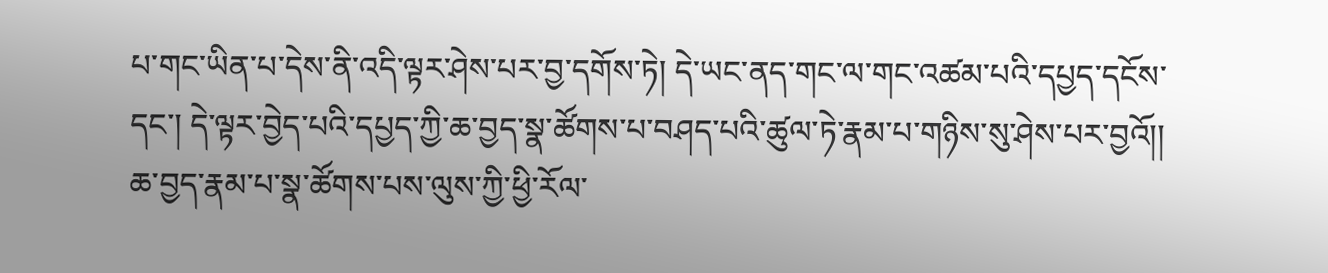པ་གང་ཡིན་པ་དེས་ནི་འདི་ལྟར་ཤེས་པར་བྱ་དགོས་ཏེ། དེ་ཡང་ནད་གང་ལ་གང་འཚམ་པའི་དཔྱད་དངོས་དང་། དེ་ལྟར་བྱེད་པའི་དཔྱད་ཀྱི་ཆ་བྱད་སྣ་ཚོགས་པ་བཤད་པའི་ཚུལ་ཏེ་རྣམ་པ་གཉིས་སུ་ཤེས་པར་བྱའོ།།
ཆ་བྱད་རྣམ་པ་སྣ་ཚོགས་པས་ལུས་ཀྱི་ཕྱི་རོལ་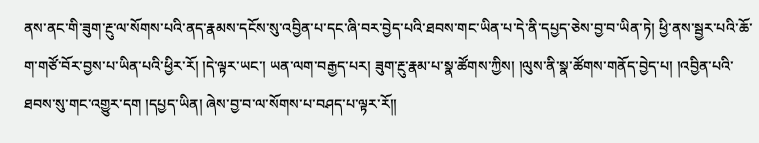ནས་ནང་གི་ཟུག་རྔུ་ལ་སོགས་པའི་ནད་རྣམས་དངོས་སུ་འབྱིན་པ་དང་ཞི་བར་བྱེད་པའི་ཐབས་གང་ཡིན་པ་དེ་ནི་དཔྱད་ཅེས་བྱ་བ་ཡིན་ཏེ། ཕྱི་ནས་སྦྱར་པའི་ཆོ་ག་གཙོ་བོར་བྱས་པ་ཡིན་པའི་ཕྱིར་རོ། །དེ་ལྟར་ཡང་། ཡན་ལག་བརྒྱད་པར། ཟུག་རྔུ་རྣམ་པ་སྣ་ཚོགས་ཀྱིས། །ལུས་ནི་སྣ་ཚོགས་གནོད་བྱེད་པ། །འབྱིན་པའི་ཐབས་སུ་གང་འགྱུར་དག །དཔྱད་ཡིན། ཞེས་བྱ་བ་ལ་སོགས་པ་བཤད་པ་ལྟར་རོ།།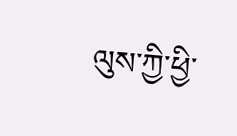ལུས་ཀྱི་ཕྱི་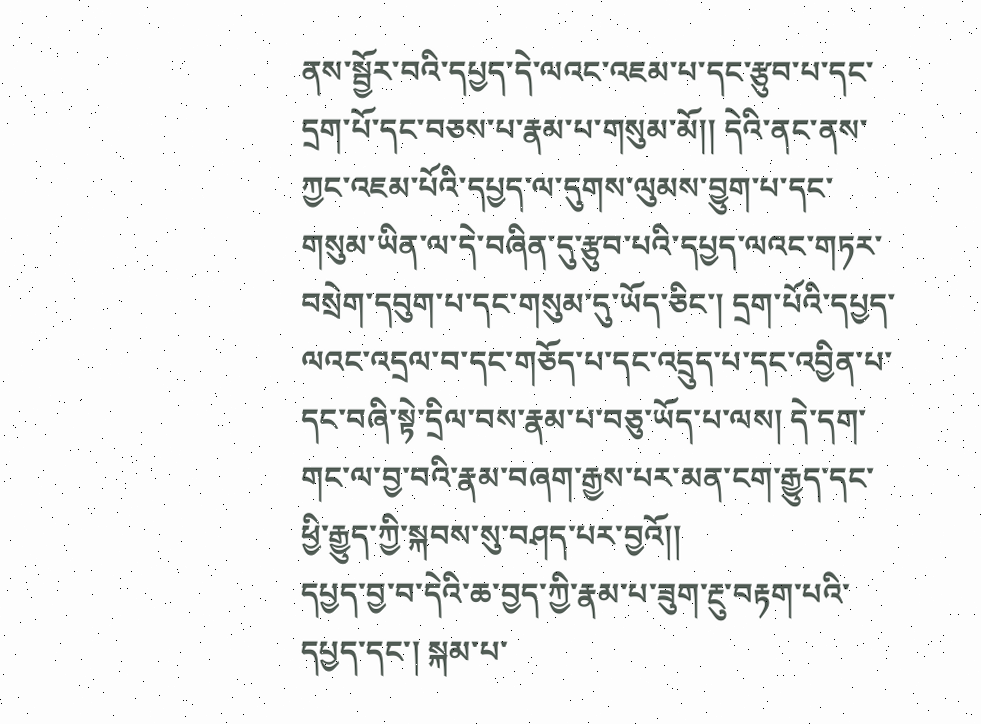ནས་སྦྱོར་བའི་དཔྱད་དེ་ལའང་འཇམ་པ་དང་རྩུབ་པ་དང་དྲག་པོ་དང་བཅས་པ་རྣམ་པ་གསུམ་མོ།། དེའི་ནང་ནས་ཀྱང་འཇམ་པོའི་དཔྱད་ལ་དུགས་ལུམས་བྱུག་པ་དང་གསུམ་ཡིན་ལ་དེ་བཞིན་དུ་རྩུབ་པའི་དཔྱད་ལའང་གཏར་བསྲེག་དབུག་པ་དང་གསུམ་དུ་ཡོད་ཅིང་། དྲག་པོའི་དཔྱད་ལའང་འདྲལ་བ་དང་གཅོད་པ་དང་འདྲུད་པ་དང་འབྱིན་པ་དང་བཞི་སྟེ་དྲིལ་བས་རྣམ་པ་བཅུ་ཡོད་པ་ལས། དེ་དག་གང་ལ་བྱ་བའི་རྣམ་བཞག་རྒྱས་པར་མན་ངག་རྒྱུད་དང་ཕྱི་རྒྱུད་ཀྱི་སྐབས་སུ་བཤད་པར་བྱའོ།།
དཔྱད་བྱ་བ་དེའི་ཆ་བྱད་ཀྱི་རྣམ་པ་ཟུག་རྔུ་བརྟག་པའི་དཔྱད་དང་། སྐམ་པ་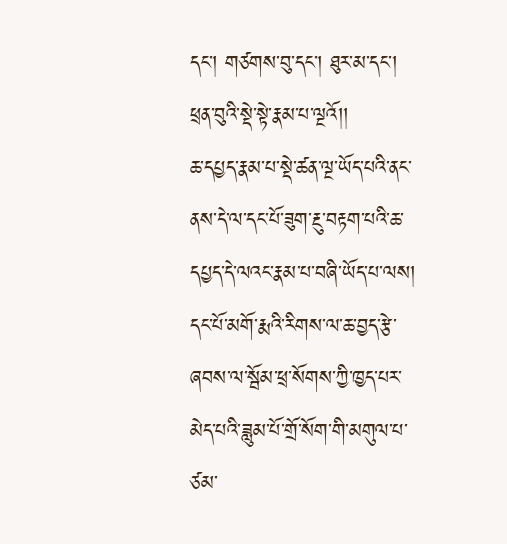དང་། གཙགས་བུ་དང་། ཐུར་མ་དང་། ཕྲན་བུའི་སྡེ་སྟེ་རྣམ་པ་ལྔའོ།།
ཆ་དཔྱད་རྣམ་པ་སྡེ་ཚན་ལྔ་ཡོད་པའི་ནང་ནས་དེ་ལ་དང་པོ་ཟུག་རྔུ་བརྟག་པའི་ཆ་དཔྱད་དེ་ལའང་རྣམ་པ་བཞི་ཡོད་པ་ལས། དང་པོ་མགོ་རྨའི་རིགས་ལ་ཆ་བྱད་རྩེ་ཞབས་ལ་སྦོམ་ཕྲ་སོགས་ཀྱི་ཁྱད་པར་མེད་པའི་ཟླུམ་པོ་གྲོ་སོག་གི་མགུལ་པ་ཙམ་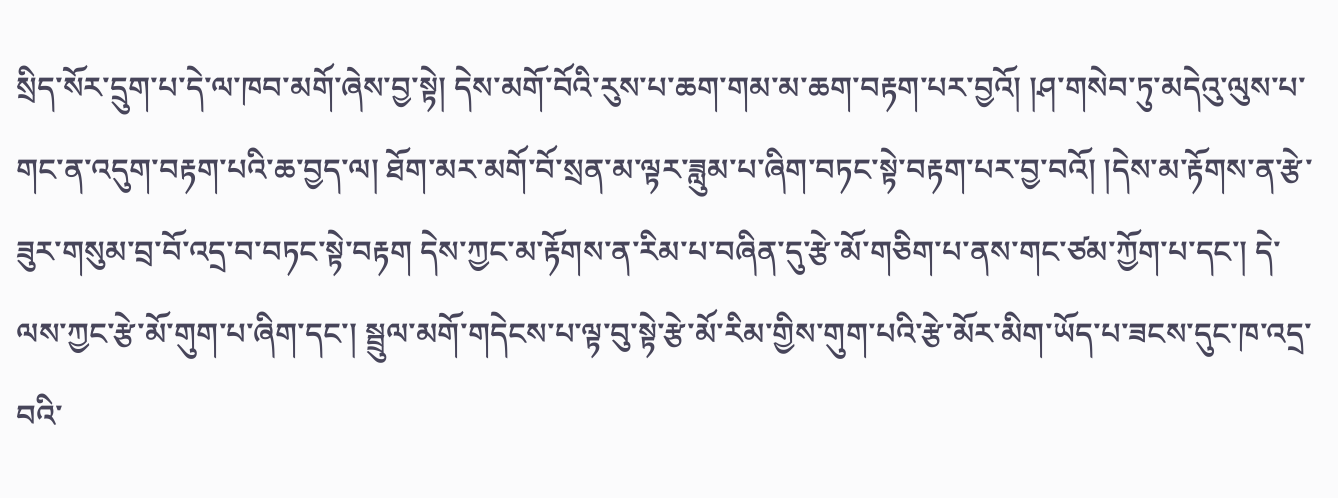སྲིད་སོར་དྲུག་པ་དེ་ལ་ཁབ་མགོ་ཞེས་བྱ་སྟེ། དེས་མགོ་བོའི་རུས་པ་ཆག་གམ་མ་ཆག་བརྟག་པར་བྱའོ། །ཤ་གསེབ་ཏུ་མདེའུ་ལུས་པ་གང་ན་འདུག་བརྟག་པའི་ཆ་བྱད་ལ། ཐོག་མར་མགོ་བོ་སྲན་མ་ལྟར་ཟླུམ་པ་ཞིག་བཏང་སྟེ་བརྟག་པར་བྱ་བའོ། །དེས་མ་རྟོགས་ན་རྩེ་ཟུར་གསུམ་བྲ་བོ་འདྲ་བ་བཏང་སྟེ་བརྟག དེས་ཀྱང་མ་རྟོགས་ན་རིམ་པ་བཞིན་དུ་རྩེ་མོ་གཅིག་པ་ནས་གང་ཙམ་ཀྱོག་པ་དང་། དེ་ལས་ཀྱང་རྩེ་མོ་གུག་པ་ཞིག་དང་། སྦྲུལ་མགོ་གདེངས་པ་ལྟ་བུ་སྟེ་རྩེ་མོ་རིམ་གྱིས་གུག་པའི་རྩེ་མོར་མིག་ཡོད་པ་ཟངས་དུང་ཁ་འདྲ་བའི་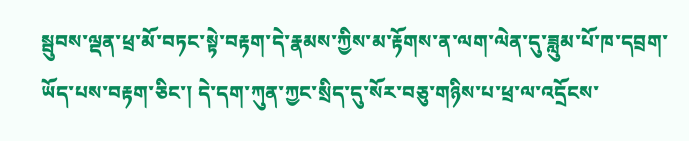སྦུབས་ལྡན་ཕྲ་མོ་བཏང་སྟེ་བརྟག་དེ་རྣམས་ཀྱིས་མ་རྟོགས་ན་ལག་ལེན་དུ་ཟླུམ་པོ་ཁ་དབྲག་ཡོད་པས་བརྟག་ཅིང་། དེ་དག་ཀུན་ཀྱང་སྲིད་དུ་སོར་བཅུ་གཉིས་པ་ཕྲ་ལ་འདྲོངས་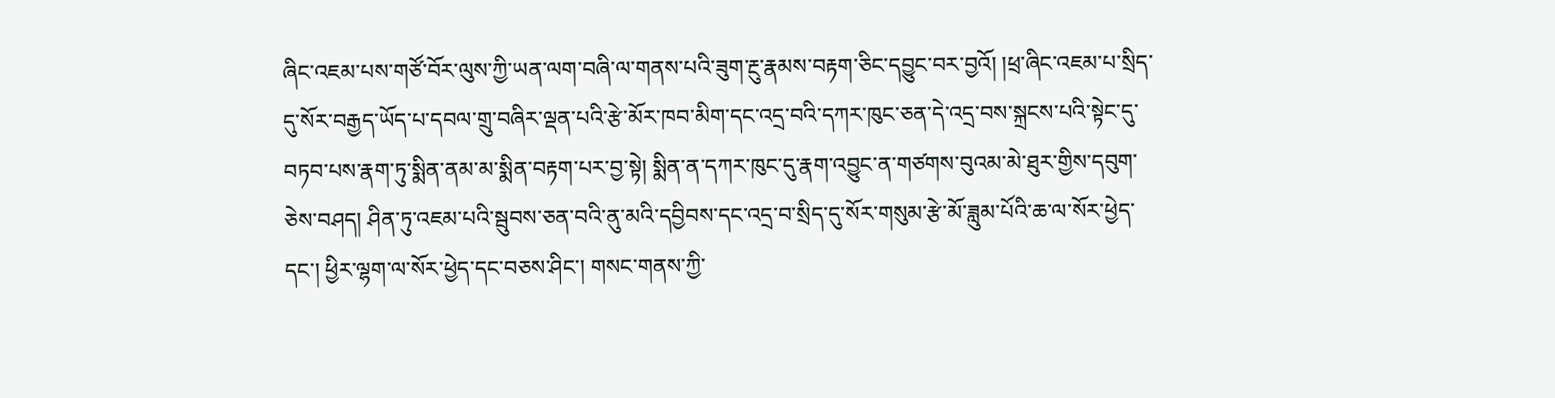ཞིང་འཇམ་པས་གཙོ་བོར་ལུས་ཀྱི་ཡན་ལག་བཞི་ལ་གནས་པའི་ཟུག་རྔུ་རྣམས་བརྟག་ཅིང་དབྱུང་བར་བྱའོ། །ཕྲ་ཞིང་འཇམ་པ་སྲིད་དུ་སོར་བརྒྱད་ཡོད་པ་དབལ་གྲུ་བཞིར་ལྡན་པའི་རྩེ་མོར་ཁབ་མིག་དང་འདྲ་བའི་དཀར་ཁུང་ཅན་དེ་འདྲ་བས་སྐྲངས་པའི་སྟེང་དུ་བཏབ་པས་རྣག་ཏུ་སྨིན་ནམ་མ་སྨིན་བརྟག་པར་བྱ་སྟེ། སྨིན་ན་དཀར་ཁུང་དུ་རྣག་འབྱུང་ན་གཙགས་བུའམ་མེ་ཐུར་གྱིས་དབུག་ཅེས་བཤད། ཤིན་ཏུ་འཇམ་པའི་སྦུབས་ཅན་བའི་ནུ་མའི་དབྱིབས་དང་འདྲ་བ་སྲིད་དུ་སོར་གསུམ་རྩེ་མོ་ཟླུམ་པོའི་ཆ་ལ་སོར་ཕྱེད་དང་། ཕྱིར་ལྷག་ལ་སོར་ཕྱེད་དང་བཅས་ཤིང་། གསང་གནས་ཀྱི་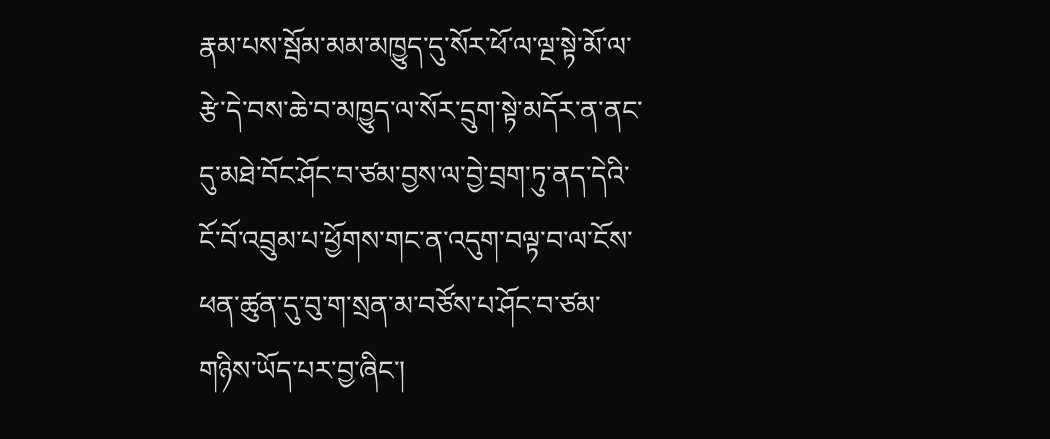རྣམ་པས་སྦོམ་མམ་མཁྱུད་དུ་སོར་ཕོ་ལ་ལྔ་སྟེ་མོ་ལ་རྩེ་དེ་བས་ཆེ་བ་མཁྱུད་ལ་སོར་དྲུག་སྟེ་མདོར་ན་ནང་དུ་མཐེ་བོང་ཤོང་བ་ཙམ་བྱས་ལ་བྱེ་བྲག་ཏུ་ནད་དེའི་ངོ་བོ་འབྲུམ་པ་ཕྱོགས་གང་ན་འདུག་བལྟ་བ་ལ་ངོས་ཕན་ཚུན་དུ་བུ་ག་སྲན་མ་བཙོས་པ་ཤོང་བ་ཙམ་གཉིས་ཡོད་པར་བྱ་ཞིང་།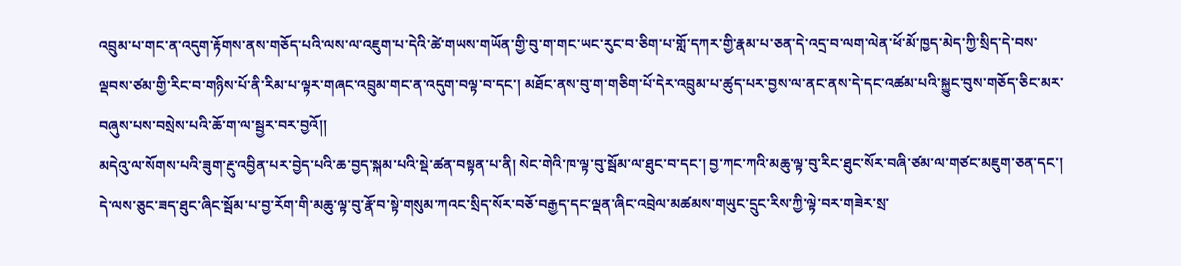འབྲུམ་པ་གང་ན་འདུག་རྟོགས་ནས་གཅོད་པའི་ལས་ལ་འཇུག་པ་དེའི་ཚེ་གཡས་གཡོན་གྱི་བུ་ག་གང་ཡང་རུང་བ་ཅིག་པ་གློ་དཀར་གྱི་རྣམ་པ་ཅན་དེ་འདྲ་བ་ལག་ལེན་ཕོ་མོ་ཁྱད་མེད་ཀྱི་སྲིད་དེ་བས་ལྡབས་ཙམ་གྱི་རིང་བ་གཉིས་པོ་ནི་རིམ་པ་ལྟར་གཞང་འབྲུམ་གང་ན་འདུག་བལྟ་བ་དང་། མཐོང་ནས་བུ་ག་གཅིག་པོ་དེར་འབྲུམ་པ་ཚུད་པར་བྱས་ལ་ནང་ནས་དེ་དང་འཚམ་པའི་སྐྱུང་བུས་གཅོད་ཅིང་མར་བཞུས་པས་བསྲེས་པའི་ཆོ་ག་ལ་སྦྱར་བར་བྱའོ།།
མདེའུ་ལ་སོགས་པའི་ཟུག་རྔུ་འབྱིན་པར་བྱེད་པའི་ཆ་བྱད་སྐམ་པའི་སྡེ་ཚན་བསྟན་པ་ནི། སེང་གེའི་ཁ་ལྟ་བུ་སྦོམ་ལ་ཐུང་བ་དང་། བྱ་ཀང་ཀའི་མཆུ་ལྟ་བུ་རིང་ཐུང་སོར་བཞི་ཙམ་ལ་གཙང་མཇུག་ཅན་དང་། དེ་ལས་ཅུང་ཟད་ཐུང་ཞིང་སྦོམ་པ་བྱ་རོག་གི་མཆུ་ལྟ་བུ་རྣོ་བ་སྟེ་གསུམ་ཀའང་སྲིད་སོར་བཅོ་བརྒྱད་དང་ལྡན་ཞིང་འབྲེལ་མཚམས་གཡུང་དྲུང་རིས་ཀྱི་ལྟེ་བར་གཟེར་སྲ་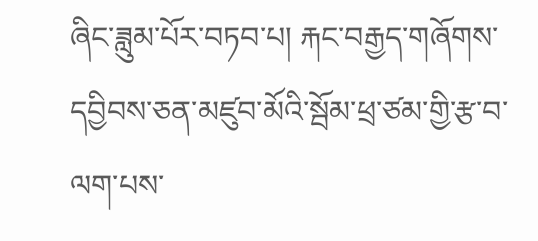ཞིང་ཟླུམ་པོར་བཏབ་པ། རྐང་བརྒྱད་གཞོགས་དབྱིབས་ཅན་མཛུབ་མོའི་སྦོམ་ཕྲ་ཙམ་གྱི་རྩ་བ་ལག་པས་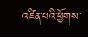འཛིན་པའི་ཕྱོགས་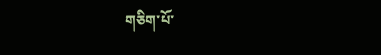གཅིག་པོ་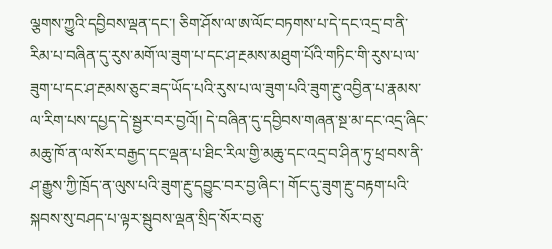ལྕགས་ཀྱུའི་དབྱིབས་ལྡན་དང་། ཅིག་ཤོས་ལ་ཨ་ལོང་བཏགས་པ་དེ་དང་འདྲ་བ་ནི་རིམ་པ་བཞིན་དུ་རུས་མགོ་ལ་ཟུག་པ་དང་ཤ་རྔམས་མཐུག་པོའི་གཏིང་གི་རུས་པ་ལ་ཟུག་པ་དང་ཤ་རྔམས་ཅུང་ཟད་ཡོད་པའི་རུས་པ་ལ་ཟུག་པའི་ཟུག་རྔུ་འབྱིན་པ་རྣམས་ལ་རིག་པས་དཔྱད་དེ་སྦྱར་བར་བྱའོ།། དེ་བཞིན་དུ་དབྱིབས་གཞན་སྔ་མ་དང་འདྲ་ཞིང་མཆུ་ཁོ་ན་ལ་སོར་བརྒྱད་དང་ལྡན་པ་ཐིང་རིལ་གྱི་མཆུ་དང་འདྲ་བ་ཤིན་ཏུ་ཕྲ་བས་ནི་ཤ་རྒྱུས་ཀྱི་ཁྲོད་ན་ལུས་པའི་ཟུག་རྔུ་དབྱུང་བར་བྱ་ཞིང་། གོང་དུ་ཟུག་རྔུ་བརྟག་པའི་སྐབས་སུ་བཤད་པ་ལྟར་སྦུབས་ལྡན་སྲིད་སོར་བཅུ་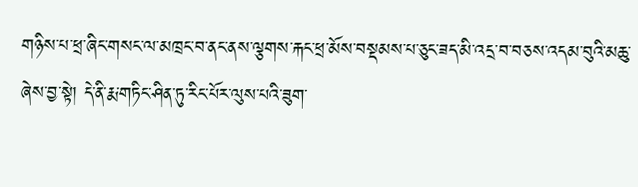གཉིས་པ་ཕྲ་ཞིང་གསང་ལ་མཁྲང་བ་ནང་ནས་ལྕགས་རྐང་ཕྲ་མོས་བསྡམས་པ་ཅུང་ཟད་མི་འདྲ་བ་བཅས་འདམ་བུའི་མཆུ་ཞེས་བྱ་སྟེ། དེ་ནི་རྨ་གཏིང་ཤིན་ཏུ་རིང་པོར་ལུས་པའི་ཟུག་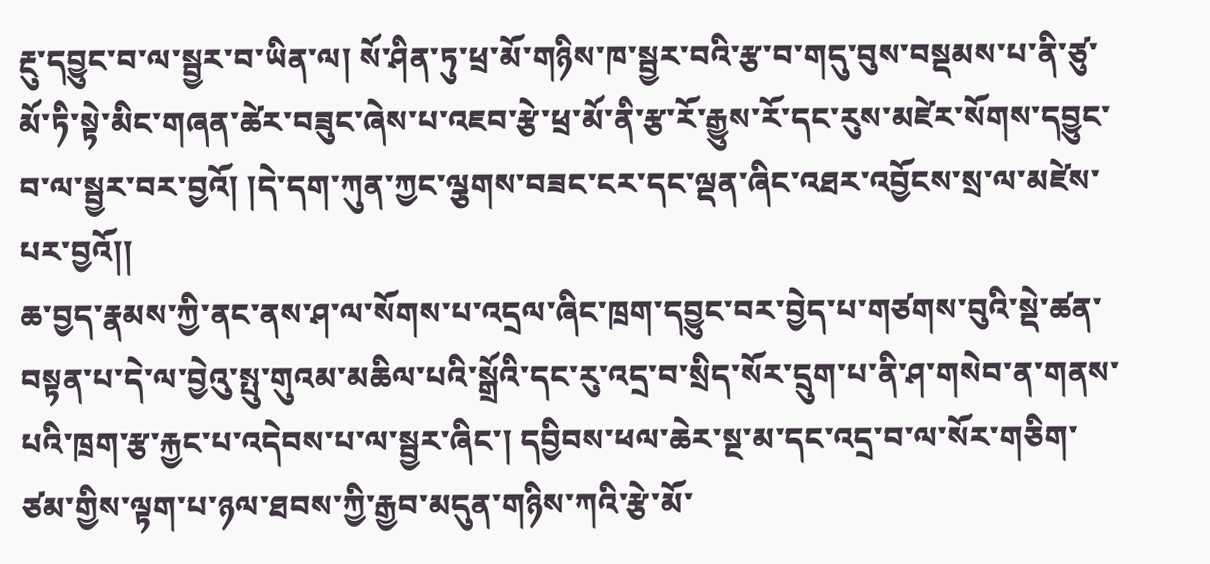རྔུ་དབྱུང་བ་ལ་སྦྱར་བ་ཡིན་ལ། སོ་ཤིན་ཏུ་ཕྲ་མོ་གཉིས་ཁ་སྦྱར་བའི་རྩ་བ་གདུ་བུས་བསྡམས་པ་ནི་ཙུ་མོ་ཏི་སྟེ་མིང་གཞན་ཚེར་བཟུང་ཞེས་པ་འཇབ་རྩེ་ཕྲ་མོ་ནི་རྩ་རོ་རྒྱུས་རོ་དང་རུས་མཛེར་སོགས་དབྱུང་བ་ལ་སྦྱར་བར་བྱའོ། །དེ་དག་ཀུན་ཀྱང་ལྕགས་བཟང་ངར་དང་ལྡན་ཞིང་འཐར་འབྱོངས་སྲ་ལ་མཛེས་པར་བྱའོ།།
ཆ་བྱད་རྣམས་ཀྱི་ནང་ནས་ཤ་ལ་སོགས་པ་འདྲལ་ཞིང་ཁྲག་དབྱུང་བར་བྱེད་པ་གཙགས་བུའི་སྡེ་ཚན་བསྟན་པ་དེ་ལ་བྱེའུ་སྤུ་གུའམ་མཆིལ་པའི་སྒྲོའི་དང་རུ་འདྲ་བ་སྲིད་སོར་དྲུག་པ་ནི་ཤ་གསེབ་ན་གནས་པའི་ཁྲག་རྩ་རྐྱང་པ་འདེབས་པ་ལ་སྦྱར་ཞིང་། དབྱིབས་ཕལ་ཆེར་སྔ་མ་དང་འདྲ་བ་ལ་སོར་གཅིག་ཙམ་གྱིས་ལྟག་པ་ཉལ་ཐབས་ཀྱི་རྒྱབ་མདུན་གཉིས་ཀའི་རྩེ་མོ་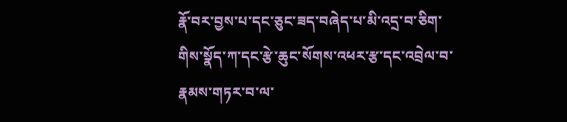རྣོ་བར་བྱས་པ་དང་ཅུང་ཟད་བཞེད་པ་མི་འདྲ་བ་ཅིག་གིས་སྣོད་ཀ་དང་རྩེ་ཆུང་སོགས་འཕར་རྩ་དང་འབྲེལ་བ་རྣམས་གཏར་བ་ལ་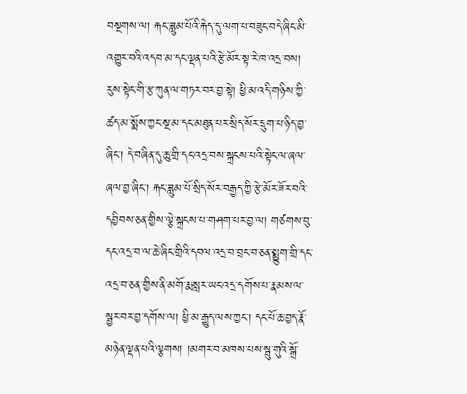བསྔགས་ལ། རྐང་ཟླུམ་པོའི་རྐེད་དུ་ལག་པ་བཟུང་བདེ་ཞིང་མི་འགྱུར་བའི་འདབ་མ་དང་ལྡན་པའི་རྩེ་མོར་སྟ་རེ་ཁ་འདྲ་བས། རུས་སྟེང་གི་རྩ་ཀུན་ལ་གཏར་བར་བྱ་སྟེ། ཕྱི་མ་འདི་གཉིས་ཀྱི་ཚད་མ་སྨོས་ཀྱང་སྔ་མ་དང་མཐུན་པར་སྲིད་སོར་དྲུག་པ་ཉིད་བྱ་ཞིང་། དེ་བཞིན་དུ་ཆུ་གྲི་དང་འདྲ་བས་སྐྲངས་པའི་སྟེང་ལ་ཞལ་ཞལ་བྱ་ཞིང་། རྐང་ཟླུམ་པོ་སྲིད་སོར་བརྒྱད་ཀྱི་རྩེ་མོར་ཟོར་བའི་དབྱིབས་ཅན་གྱིས་ལྕེ་སྐྲངས་པ་གཤག་པར་བྱ་ལ། གཙགས་བུ་དང་འདྲ་བ་ལ་ཆེ་ཞིང་གྲིའི་དབལ་འདྲ་བ་བྲང་བ་ཅན་སྨྱུག་གྲི་དང་འདྲ་བ་ཅན་གྱིས་ནི་མགོ་རྨ་སླར་ཡང་འདྲ་དགོས་པ་རྣམས་ལ་སྦྱར་བར་བྱ་དགོས་ལ། ཕྱི་མ་རྒྱུད་ལས་ཀྱང་། དང་པོ་ཆ་བྱད་རྣོ་མཉེན་ལྡན་པའི་ལྕགས། །མགར་བ་མཁས་པས་སྦུ་གུའི་སྒྲོ་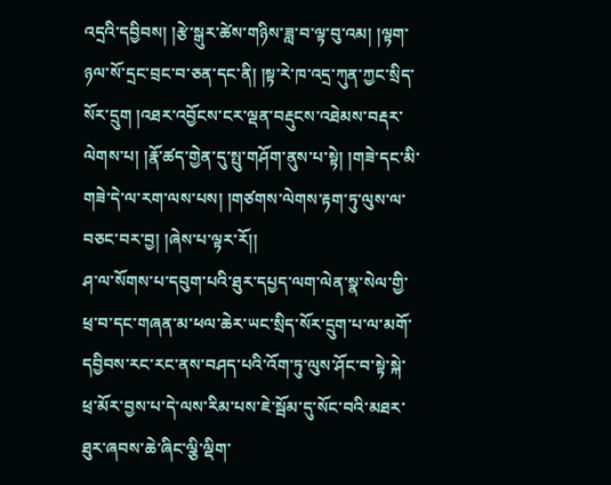འདྲའི་དབྱིབས། །རྩེ་སྒུར་ཚེས་གཉིས་ཟླ་བ་ལྟ་བུ་འམ། །ལྟག་ཉལ་སོ་དྲང་བྲང་བ་ཅན་དང་ནི། །སྟ་རེ་ཁ་འདྲ་ཀུན་ཀྱང་སྲིད་སོར་དྲུག །འཐར་འབྱོངས་ངར་ལྡན་བརྡུངས་འཐེམས་བརྡར་ལེགས་པ། །རྣོ་ཚད་གྱེན་དུ་སྤུ་གཤོག་ནུས་པ་སྟེ། །གཟེ་དང་མི་གཟེ་དེ་ལ་རག་ལས་པས། །གཙགས་ལེགས་རྟག་ཏུ་ལུས་ལ་བཅང་བར་བྱ། །ཞེས་པ་ལྟར་རོ།།
ཤ་ལ་སོགས་པ་དབུག་པའི་ཐུར་དཔྱད་ལག་ལེན་སྣ་སེལ་གྱི་ཕྲ་བ་དང་གཞན་མ་ཕལ་ཆེར་ཡང་སྲིད་སོར་དྲུག་པ་ལ་མགོ་དབྱིབས་རང་རང་ནས་བཤད་པའི་འོག་ཏུ་ལུས་ཤོང་བ་སྟེ་སྐེ་ཕྲ་མོར་བྱས་པ་དེ་ལས་རིམ་པས་ཇེ་སྦོམ་དུ་སོང་བའི་མཐར་ཐུར་ཞབས་ཆེ་ཞིང་ལྕི་ལྡིག་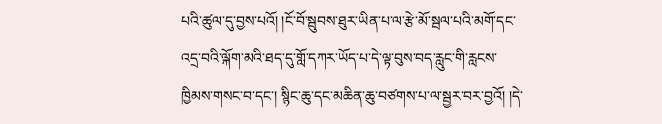པའི་ཚུལ་དུ་བྱས་པའོ། །ངོ་བོ་སྦུབས་ཐུར་ཡིན་པ་ལ་རྩེ་མོ་སྦལ་པའི་མགོ་དང་འདྲ་བའི་ལྐོག་མའི་ཐད་དུ་གློ་དཀར་ཡོད་པ་དེ་ལྟ་བུས་བད་རླུང་གི་རླངས་ཁྱིམས་གསང་བ་དང་། སྙིང་ཆུ་དང་མཆིན་ཆུ་བཙགས་པ་ལ་སྦྱར་བར་བྱའོ། །དེ་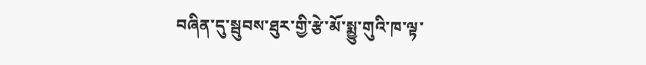བཞིན་དུ་སྦུབས་ཐུར་གྱི་རྩེ་མོ་སྨྱུ་གུའི་ཁ་ལྟ་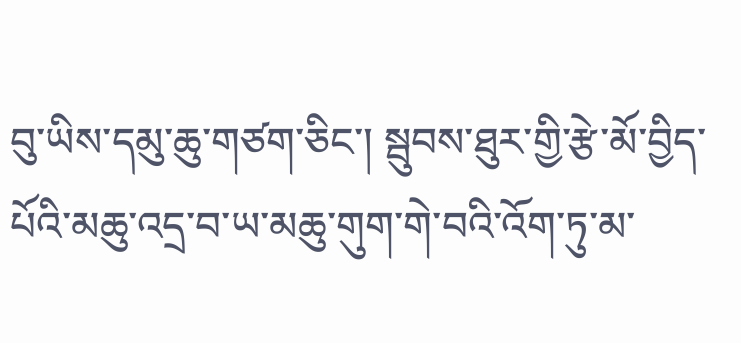བུ་ཡིས་དམུ་ཆུ་གཙག་ཅིང་། སྦུབས་ཐུར་གྱི་རྩེ་མོ་བྱིད་པོའི་མཆུ་འདྲ་བ་ཡ་མཆུ་གུག་གེ་བའི་འོག་ཏུ་མ་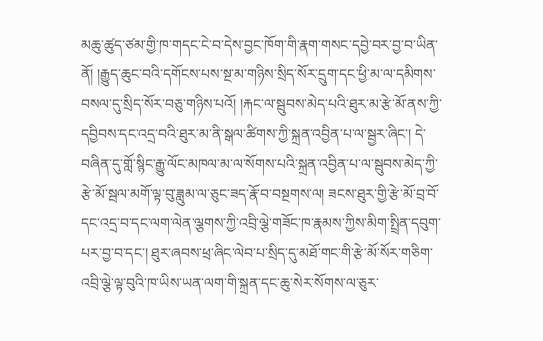མཆུ་ཚུད་ཙམ་གྱི་ཁ་གདང་ངེ་བ་དེས་བྱང་ཁོག་གི་རྣག་གསང་དབྱེ་བར་བྱ་བ་ཡིན་ནོ། །རྒྱུད་ཆུང་བའི་དགོངས་པས་སྔ་མ་གཉིས་སྲིད་སོར་དྲུག་དང་ཕྱི་མ་ལ་དམིགས་བསལ་དུ་སྲིད་སོར་བཅུ་གཉིས་པའོ། །རྐང་ལ་སྦུབས་མེད་པའི་ཐུར་མ་རྩེ་མོ་ནས་ཀྱི་དབྱིབས་དང་འདྲ་བའི་ཐུར་མ་ནི་སྒལ་ཚིགས་ཀྱི་སྐྲན་འབྱིན་པ་ལ་སྦྱར་ཞིང་། དེ་བཞིན་དུ་གློ་སྙིང་རྒྱུ་ལོང་མཁལ་མ་ལ་སོགས་པའི་སྐྲན་འབྱིན་པ་ལ་སྦུབས་མེད་ཀྱི་རྩེ་མོ་སྦལ་མགོ་ལྟ་བུ་ཟླུམ་ལ་ཅུང་ཟད་རྣོ་བ་བསྔགས་ལ། ཟངས་ཐུར་གྱི་རྩེ་མོ་བྲ་བོ་དང་འདྲ་བ་དང་ལག་ལེན་ལྕགས་ཀྱི་འབྲི་ལྕེ་གཟོང་ཁ་རྣམས་ཀྱིས་མིག་སྤྲིན་དབུག་པར་བྱ་བ་དང་། ཐུར་ཞབས་ཕྲ་ཞིང་ལེབ་པ་སྲིད་དུ་མཐོ་གང་གི་རྩེ་མོ་སོར་གཅིག་འབྲི་ལྕེ་ལྟ་བུའི་ཁ་ཡིས་ཡན་ལག་གི་སྐྲན་དང་ཆུ་སེར་སོགས་ལ་ཅུར་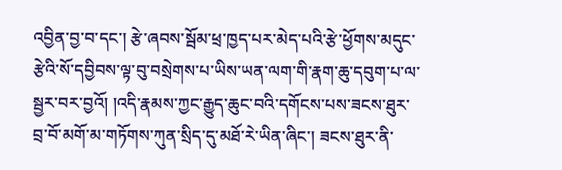འབྱིན་བྱ་བ་དང་། རྩེ་ཞབས་སྦོམ་ཕྲ་ཁྱད་པར་མེད་པའི་རྩེ་ཕྱོགས་མདུང་རྩེའི་སོ་དབྱིབས་ལྟ་བུ་བསྲེགས་པ་ཡིས་ཡན་ལག་གི་རྣག་ཆུ་དབུག་པ་ལ་སྦྱར་བར་བྱའོ། །འདི་རྣམས་ཀྱང་རྒྱུད་ཆུང་བའི་དགོངས་པས་ཟངས་ཐུར་བྲ་བོ་མགོ་མ་གཏོགས་ཀུན་སྲིད་དུ་མཐོ་རེ་ཡིན་ཞིང་། ཟངས་ཐུར་ནི་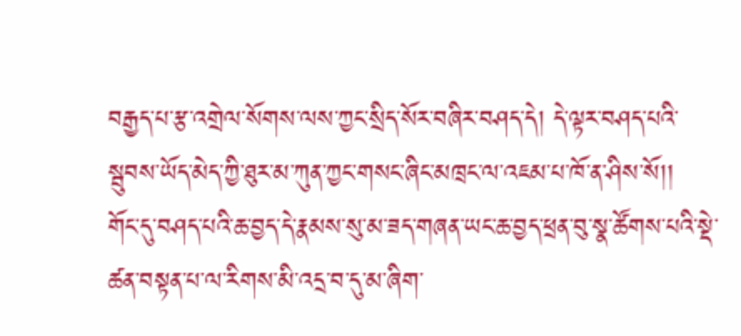བརྒྱད་པ་རྩ་འགྲེལ་སོགས་ལས་ཀྱང་སྲིད་སོར་བཞིར་བཤད་དེ། དེ་ལྟར་བཤད་པའི་སྦུབས་ཡོད་མེད་ཀྱི་ཐུར་མ་ཀུན་ཀྱང་གསང་ཞིང་མཁྲང་ལ་འཇམ་པ་ཁོ་ན་ཤིས་སོ།།
གོང་དུ་བཤད་པའི་ཆ་བྱད་དེ་རྣམས་སུ་མ་ཟད་གཞན་ཡང་ཆ་བྱད་ཕྲན་བུ་སྣ་ཚོགས་པའི་སྡེ་ཚན་བསྟན་པ་ལ་རིགས་མི་འདྲ་བ་དུ་མ་ཞིག་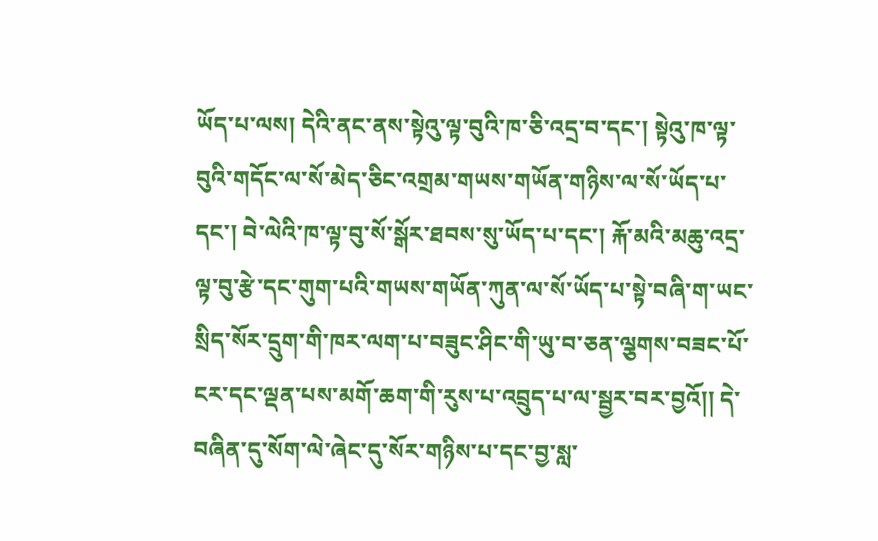ཡོད་པ་ལས། དེའི་ནང་ནས་སྟེའུ་ལྟ་བུའི་ཁ་ཅི་འདྲ་བ་དང་། སྟེའུ་ཁ་ལྟ་བུའི་གདོང་ལ་སོ་མེད་ཅིང་འགྲམ་གཡས་གཡོན་གཉིས་ལ་སོ་ཡོད་པ་དང་། བེ་ལེའི་ཁ་ལྟ་བུ་སོ་སྒོར་ཐབས་སུ་ཡོད་པ་དང་། རྐོ་མའི་མཆུ་འདྲ་ལྟ་བུ་རྩེ་དང་གུག་པའི་གཡས་གཡོན་ཀུན་ལ་སོ་ཡོད་པ་སྟེ་བཞི་ག་ཡང་སྲིད་སོར་དྲུག་གི་ཁར་ལག་པ་བཟུང་ཤིང་གི་ཡུ་བ་ཅན་ལྕགས་བཟང་པོ་ངར་དང་ལྡན་པས་མགོ་ཆག་གི་རུས་པ་འབྲུད་པ་ལ་སྦྱར་བར་བྱའོ།། དེ་བཞིན་དུ་སོག་ལེ་ཞེང་དུ་སོར་གཉིས་པ་དང་བྱ་སླ་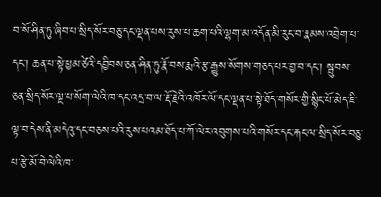བ་སོ་ཤིན་ཏུ་ཞིབ་པ་སྲིད་སོར་བཅུ་དང་ལྡན་པས་རུས་པ་ཆག་པའི་ལྷག་མ་འདོན་མི་རུང་བ་རྣམས་འབྲེག་པ་དང་། ཆན་པ་སྟེ་ཕྱམ་ཙེའི་དབྱིབས་ཅན་ཤིན་ཏུ་རྣོ་བས་རྨའི་རྩ་རྒྱུས་སོགས་གཅད་པར་བྱ་བ་དང་། སྦུབས་ཅན་སྲིད་སོར་ལྔ་པ་སོག་ལེའི་ཁ་དང་འདྲ་བ་ལ་རྡོ་རྗེའི་འཁོར་ལོ་དང་ལྡན་པ་སྟེ་ཐོད་གསོར་གྱི་སྙིང་པོ་མེད་ཇི་ལྟ་བ་དེས་ནི་མདེའུ་དང་བཅས་པའི་རུས་པའམ་ཐོད་པ་ཀོ་ལེར་འབུགས་པའི་གསོར་དང་རྐང་ལ་སྲིད་སོར་བཅུ་པ་རྩེ་མོ་བེ་ལེའི་ཁ་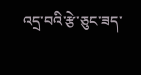འདྲ་བའི་རྩེ་ཅུང་ཟད་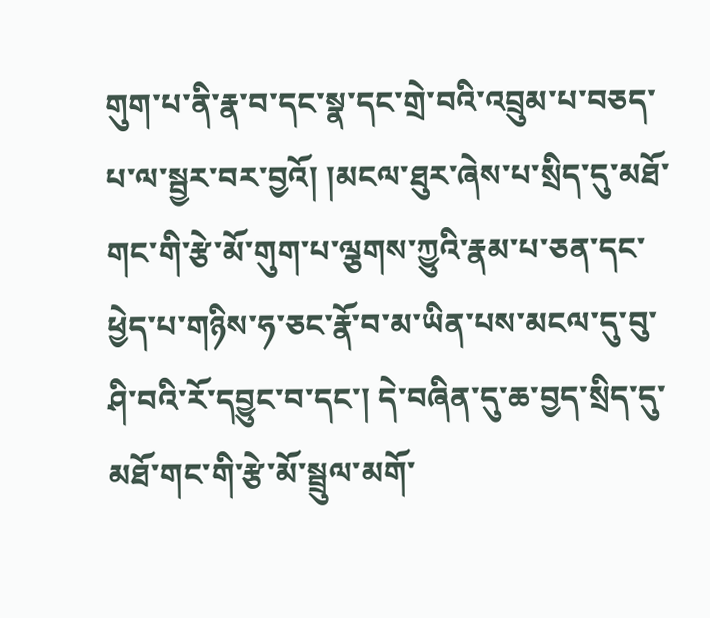གུག་པ་ནི་རྣ་བ་དང་སྣ་དང་གྲེ་བའི་འབྲུམ་པ་བཅད་པ་ལ་སྦྱར་བར་བྱའོ། །མངལ་ཐུར་ཞེས་པ་སྲིད་དུ་མཐོ་གང་གི་རྩེ་མོ་གུག་པ་ལྕགས་ཀྱུའི་རྣམ་པ་ཅན་དང་ཕྱེད་པ་གཉིས་ཧ་ཅང་རྣོ་བ་མ་ཡིན་པས་མངལ་དུ་བུ་ཤི་བའི་རོ་དབྱུང་བ་དང་། དེ་བཞིན་དུ་ཆ་བྱད་སྲིད་དུ་མཐོ་གང་གི་རྩེ་མོ་སྦྲུལ་མགོ་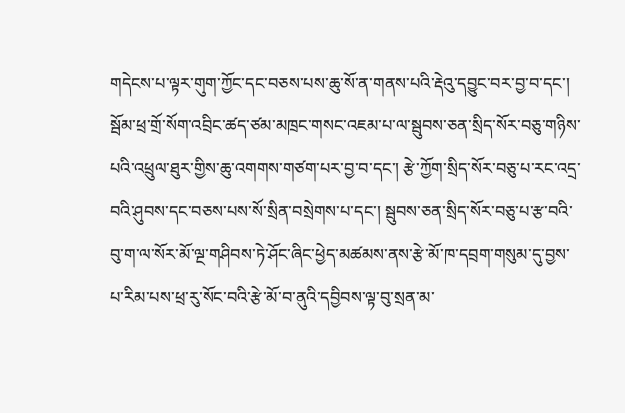གདེངས་པ་ལྟར་གུག་ཀྱོང་དང་བཅས་པས་ཆུ་སོ་ན་གནས་པའི་རྡེའུ་དབྱུང་བར་བྱ་བ་དང་། སྦོམ་ཕྲ་གྲོ་སོག་འབྲིང་ཚད་ཙམ་མཁྲང་གསང་འཇམ་པ་ལ་སྦུབས་ཅན་སྲིད་སོར་བཅུ་གཉིས་པའི་འཕྲུལ་ཐུར་གྱིས་ཆུ་འགགས་གཙག་པར་བྱ་བ་དང་། རྩེ་ཀྱོག་སྲིད་སོར་བཅུ་པ་རང་འདྲ་བའི་ཤུབས་དང་བཅས་པས་སོ་སྲིན་བསྲེགས་པ་དང་། སྦུབས་ཅན་སྲིད་སོར་བཅུ་པ་རྩ་བའི་བུ་ག་ལ་སོར་མོ་ལྔ་གཤིབས་ཏེ་ཤོང་ཞིང་ཕྱེད་མཚམས་ནས་རྩེ་མོ་ཁ་དབྲག་གསུམ་དུ་བྱས་པ་རིམ་པས་ཕྲ་རུ་སོང་བའི་རྩེ་མོ་བ་ནུའི་དབྱིབས་ལྟ་བུ་སྲན་མ་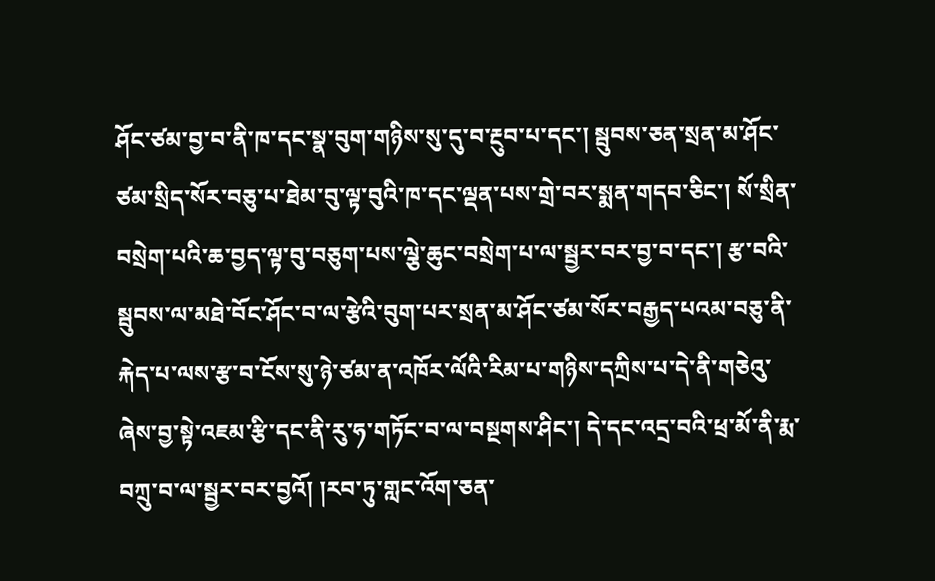ཤོང་ཙམ་བྱ་བ་ནི་ཁ་དང་སྣ་བུག་གཉིས་སུ་དུ་བ་རྔུབ་པ་དང་། སྦུབས་ཅན་སྲན་མ་ཤོང་ཙམ་སྲིད་སོར་བཅུ་པ་ཐེམ་བུ་ལྟ་བུའི་ཁ་དང་ལྡན་པས་གྲེ་བར་སྨན་གདབ་ཅིང་། སོ་སྲིན་བསྲེག་པའི་ཆ་བྱད་ལྟ་བུ་བཅུག་པས་ལྕེ་ཆུང་བསྲེག་པ་ལ་སྦྱར་བར་བྱ་བ་དང་། རྩ་བའི་སྦུབས་ལ་མཐེ་བོང་ཤོང་བ་ལ་རྩེའི་བུག་པར་སྲན་མ་ཤོང་ཙམ་སོར་བརྒྱད་པའམ་བཅུ་ནི་རྐེད་པ་ལས་རྩ་བ་ངོས་སུ་ཉེ་ཙམ་ན་འཁོར་ལོའི་རིམ་པ་གཉིས་དཀྲིས་པ་དེ་ནི་གཅེའུ་ཞེས་བྱ་སྟེ་འཇམ་རྩི་དང་ནི་རུ་ཧ་གཏོང་བ་ལ་བསྔགས་ཤིང་། དེ་དང་འདྲ་བའི་ཕྲ་མོ་ནི་རྨ་བཀྲུ་བ་ལ་སྦྱར་བར་བྱའོ། །རབ་ཏུ་གླང་འོག་ཅན་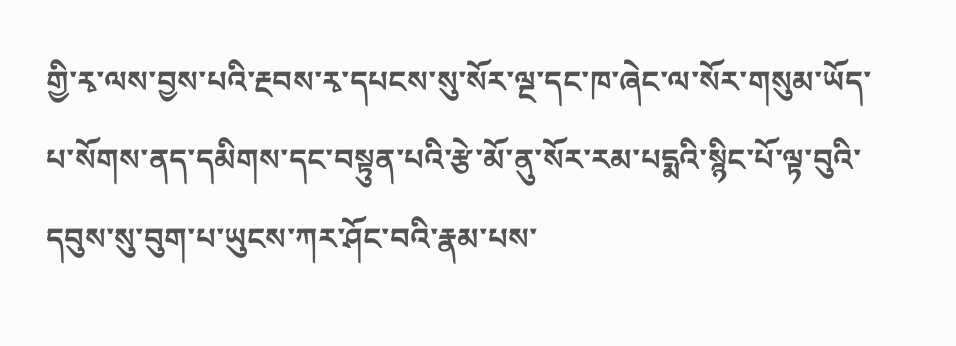གྱི་རྭ་ལས་བྱས་པའི་རྔབས་རྭ་དཔངས་སུ་སོར་ལྔ་དང་ཁ་ཞེང་ལ་སོར་གསུམ་ཡོད་པ་སོགས་ནད་དམིགས་དང་བསྟུན་པའི་རྩེ་མོ་ནུ་སོར་རམ་པདྨའི་སྙིང་པོ་ལྟ་བུའི་དབུས་སུ་བུག་པ་ཡུངས་ཀར་ཤོང་བའི་རྣམ་པས་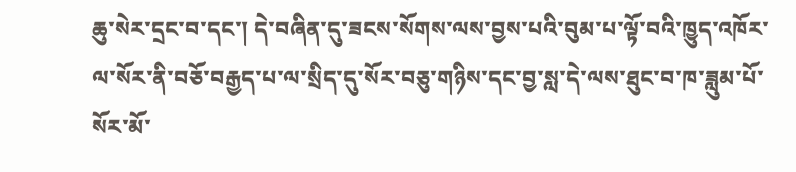ཆུ་སེར་དྲང་བ་དང་། དེ་བཞིན་དུ་ཟངས་སོགས་ལས་བྱས་པའི་བུམ་པ་ལྟོ་བའི་ཁྱུད་འཁོར་ལ་སོར་ནི་བཅོ་བརྒྱད་པ་ལ་སྲིད་དུ་སོར་བཅུ་གཉིས་དང་བྱ་སླ་དེ་ལས་ཐུང་བ་ཁ་ཟླུམ་པོ་སོར་མོ་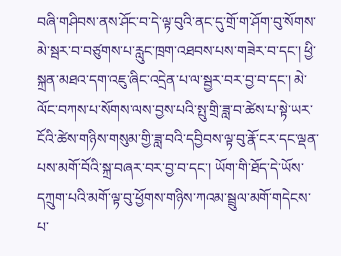བཞི་གཤིབས་ནས་ཤོང་བ་དེ་ལྟ་བུའི་ནང་དུ་གྲོ་ག་ཤོག་བུ་སོགས་མེ་སྦར་བ་བཙུགས་པ་རླུང་ཁྲག་འཐབས་པས་གཟེར་བ་དང་། ཕྱི་སྐྲན་མཐའ་དག་འཇུ་ཞིང་འདྲེན་པ་ལ་སྦྱར་བར་བྱ་བ་དང་། མེ་ལོང་བཀས་པ་སོགས་ལས་བྱས་པའི་སྤུ་གྲི་ཟླ་བ་ཚེས་པ་སྟེ་ཡར་ངོའི་ཚེས་གཉིས་གསུམ་གྱི་ཟླ་བའི་དབྱིབས་ལྟ་བུ་རྣོ་ངར་དང་ལྡན་པས་མགོ་བོའི་སྐྲ་བཞར་བར་བྱ་བ་དང་། ཡོག་གི་ཐོད་དེ་ཡོས་དཀྲུག་པའི་མགོ་ལྟ་བུ་ཕྱོགས་གཉིས་ཀའམ་སྦྲུལ་མགོ་གདེངས་པ་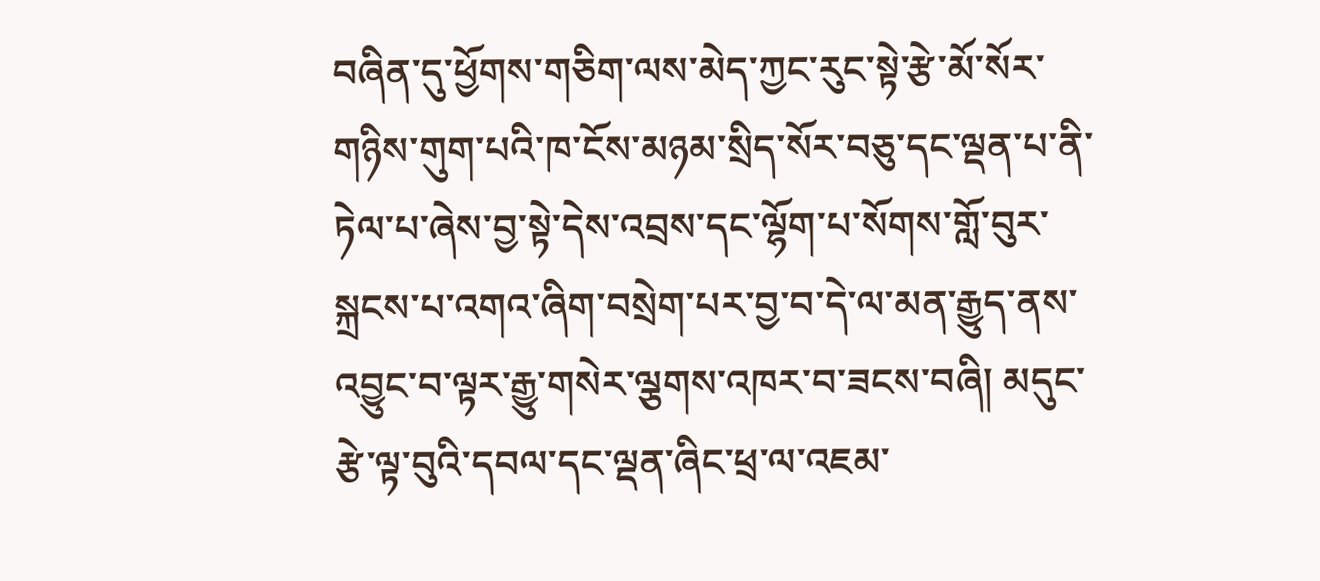བཞིན་དུ་ཕྱོགས་གཅིག་ལས་མེད་ཀྱང་རུང་སྟེ་རྩེ་མོ་སོར་གཉིས་གུག་པའི་ཁ་ངོས་མཉམ་སྲིད་སོར་བཅུ་དང་ལྡན་པ་ནི་ཏེལ་པ་ཞེས་བྱ་སྟེ་དེས་འབྲས་དང་ལྷོག་པ་སོགས་གློ་བུར་སྐྲངས་པ་འགའ་ཞིག་བསྲེག་པར་བྱ་བ་དེ་ལ་མན་རྒྱུད་ནས་འབྱུང་བ་ལྟར་རྒྱུ་གསེར་ལྕགས་འཁར་བ་ཟངས་བཞི། མདུང་རྩེ་ལྟ་བུའི་དབལ་དང་ལྡན་ཞིང་ཕྲ་ལ་འཇམ་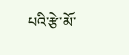པའི་རྩེ་མོ་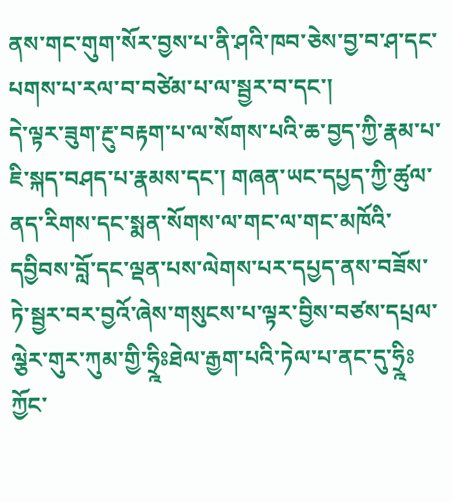ནས་གང་གུག་སོར་བྱས་པ་ནི་ཤའི་ཁབ་ཅེས་བྱ་བ་ཤ་དང་པགས་པ་རལ་བ་བཙེམ་པ་ལ་སྦྱར་བ་དང་།
དེ་ལྟར་ཟུག་རྔུ་བརྟག་པ་ལ་སོགས་པའི་ཆ་བྱད་ཀྱི་རྣམ་པ་ཇི་སྐད་བཤད་པ་རྣམས་དང་། གཞན་ཡང་དཔྱད་ཀྱི་ཚུལ་ནད་རིགས་དང་སྨན་སོགས་ལ་གང་ལ་གང་མཁོའི་དབྱིབས་བློ་དང་ལྡན་པས་ལེགས་པར་དཔྱད་ནས་བཟོས་ཏེ་སྦྱར་བར་བྱའོ་ཞེས་གསུངས་པ་ལྟར་བྱིས་བཙས་དཔྲལ་ལྕེར་གུར་ཀུམ་གྱི་ཧྲྰིཿཐེལ་རྒྱག་པའི་ཏེལ་པ་ནང་དུ་ཧྲྰིཿཀྱོང་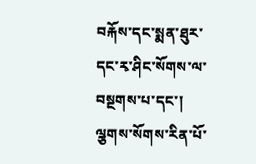བརྐོས་དང་སྨན་ཐུར་དང་རྭ་ཤིང་སོགས་ལ་བསྔགས་པ་དང་། ལྕགས་སོགས་རིན་པོ་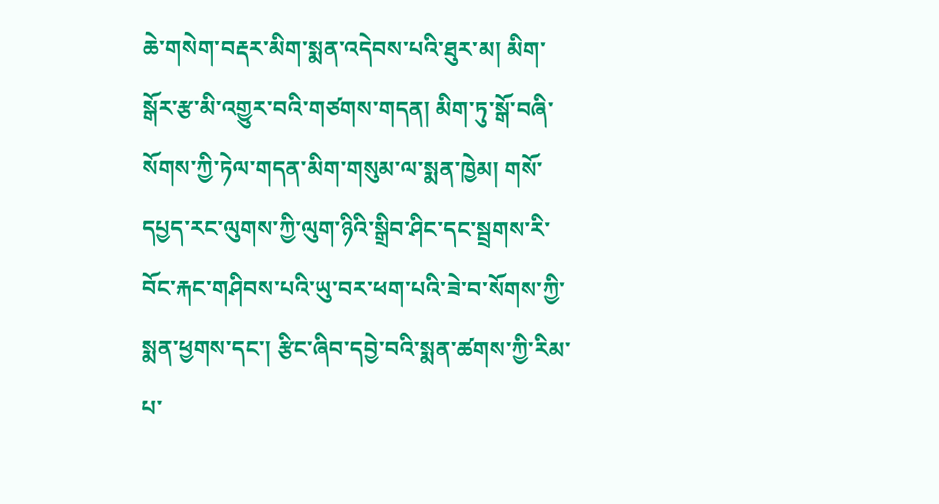ཆེ་གསེག་བརྡར་མིག་སྨན་འདེབས་པའི་ཐུར་མ། མིག་སྒོར་རྩ་མི་འགྱུར་བའི་གཙགས་གདན། མིག་ཏུ་སྒོ་བཞི་སོགས་ཀྱི་ཏེལ་གདན་མིག་གསུམ་ལ་སྨན་ཁྱེམ། གསོ་དཔྱད་རང་ལུགས་ཀྱི་ལུག་ཉིའི་སྒྲིབ་ཤིང་དང་སྦྲགས་རི་བོང་རྐང་གཤིབས་པའི་ཡུ་བར་ཕག་པའི་ཟེ་བ་སོགས་ཀྱི་སྨན་ཕྱགས་དང་། རྩིང་ཞིབ་དབྱེ་བའི་སྨན་ཚགས་ཀྱི་རིམ་པ་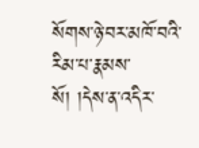སོགས་ཉེ་བར་མཁོ་བའི་རིམ་པ་རྣམས་སོ། །དེས་ན་འདིར་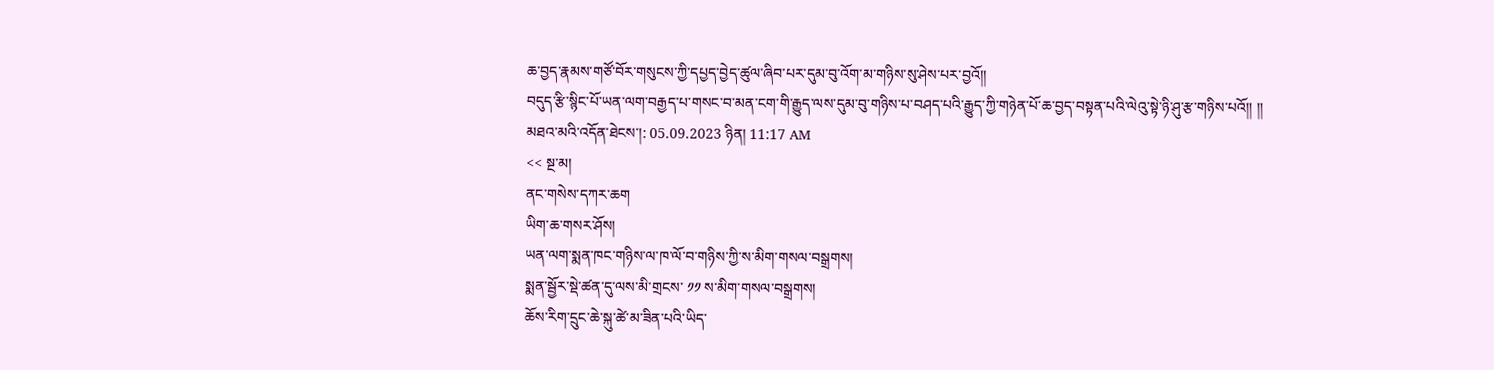ཆ་བྱད་རྣམས་གཙོ་བོར་གསུངས་ཀྱི་དཔྱད་བྱེད་ཚུལ་ཞིབ་པར་དུམ་བུ་འོག་མ་གཉིས་སུ་ཤེས་པར་བྱའོ།།
བདུད་རྩི་སྙིང་པོ་ཡན་ལག་བརྒྱད་པ་གསང་བ་མན་ངག་གི་རྒྱུད་ལས་དུམ་བུ་གཉིས་པ་བཤད་པའི་རྒྱུད་ཀྱི་གཉེན་པོ་ཆ་བྱད་བསྟན་པའི་ལེའུ་སྟེ་ཉི་ཤུ་རྩ་གཉིས་པའོ།། །།
མཐའ་མའི་འདོན་ཐེངས་།: 05.09.2023 ཉིན། 11:17 AM
<< སྔ་མ།
ནང་གསེས་དཀར་ཆག
ཡིག་ཆ་གསར་ཤོས།
ཡན་ལག་སྨན་ཁང་གཉིས་ལ་ཁ་ལོ་བ་གཉིས་ཀྱི་ས་མིག་གསལ་བསྒྲགས།
སྨན་སྦྱོར་སྡེ་ཚན་དུ་ལས་མི་གྲངས་ ༡༡ ས་མིག་གསལ་བསྒྲགས།
ཆོས་རིག་དྲུང་ཆེ་སྐུ་ཚེ་མ་ཟིན་པའི་ཡིད་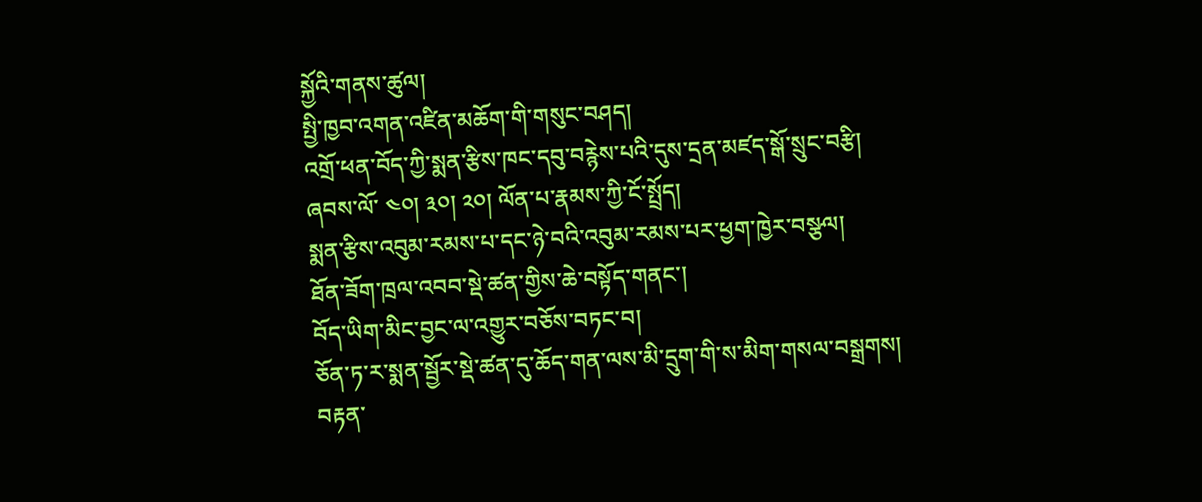སྐྱོའི་གནས་ཚུལ།
སྤྱི་ཁྱབ་འགན་འཛིན་མཆོག་གི་གསུང་བཤད།
འགྲོ་ཕན་བོད་ཀྱི་སྨན་རྩིས་ཁང་དབུ་བརྙེས་པའི་དུས་དྲན་མཛད་སྒོ་སྲུང་བརྩི།
ཞབས་ལོ་ ༤༠། ༣༠། ༢༠། ལོན་པ་རྣམས་ཀྱི་ངོ་སྤྲོད།
སྨན་རྩིས་འབུམ་རམས་པ་དང་ཉེ་བའི་འབུམ་རམས་པར་ཕྱག་ཁྱེར་བསྩལ།
ཐོན་ཟོག་ཁྲལ་འབབ་སྡེ་ཚན་གྱིས་ཆེ་བསྟོད་གནང་།
བོད་ཡིག་མིང་བྱང་ལ་འགྱུར་བཅོས་བཏང་བ།
ཅོན་ཏ་ར་སྨན་སྦྱོར་སྡེ་ཚན་དུ་ཆོད་གན་ལས་མི་དྲུག་གི་ས་མིག་གསལ་བསྒྲགས།
བརྟན་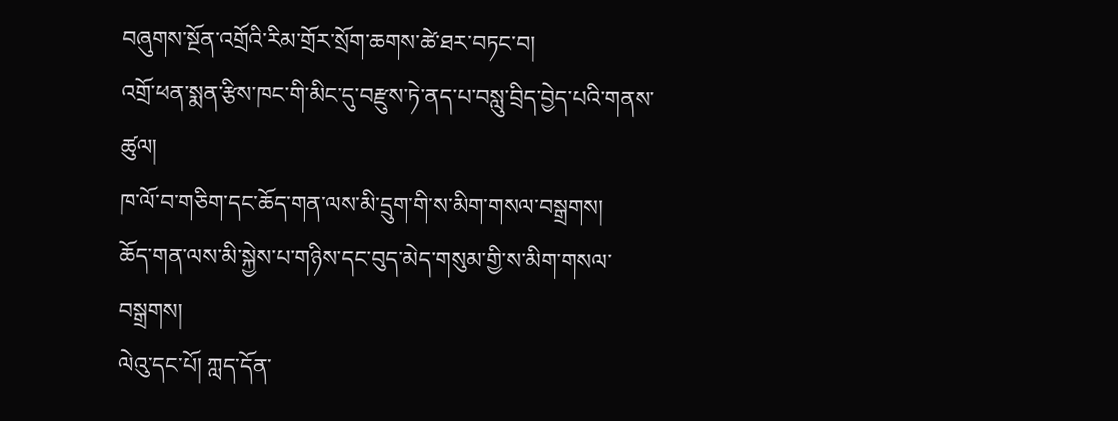བཞུགས་སྔོན་འགྲོའི་རིམ་གྲོར་སྲོག་ཆགས་ཚེ་ཐར་བཏང་བ།
འགྲོ་ཕན་སྨན་རྩིས་ཁང་གི་མིང་དུ་བརྫུས་ཏེ་ནད་པ་བསླུ་བྲིད་བྱེད་པའི་གནས་ཚུལ།
ཁ་ལོ་བ་གཅིག་དང་ཆོད་གན་ལས་མི་དྲུག་གི་ས་མིག་གསལ་བསྒྲགས།
ཆོད་གན་ལས་མི་སྐྱེས་པ་གཉིས་དང་བུད་མེད་གསུམ་གྱི་ས་མིག་གསལ་བསྒྲགས།
ལེའུ་དང་པོ། ཀླད་དོན་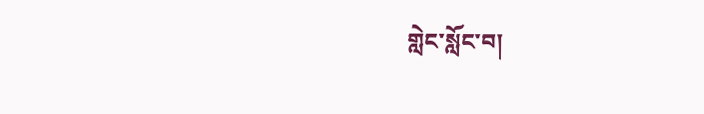གླེང་སློང་བ།